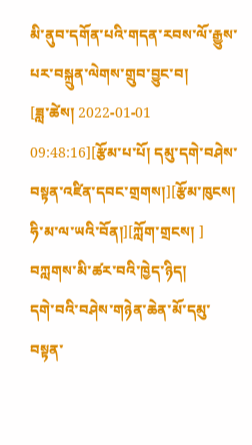མི་ནུབ་དགོན་པའི་གདན་རབས་ལོ་རྒྱུས་པར་བསྐྲུན་ལེགས་གྲུབ་བྱུང་བ།
[ཟླ་ཚེས། 2022-01-01 09:48:16][རྩོམ་པ་པོ། དམུ་དགེ་བཤེས་བསྟན་འཛིན་དབང་གྲགས།][རྩོམ་ཁུངས། ཧི་མ་ལ་ཡའི་བོན།][ཀློག་གྲངས། ]
བཀླགས་མི་ཚར་བའི་ཁྱེད་ཉིད།
དགེ་བའི་བཤེས་གཉེན་ཆེན་མོ་དམུ་བསྟན་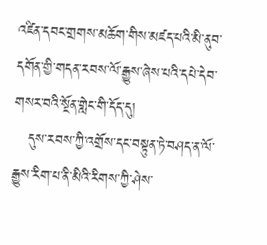འཛིན་དབང་གྲགས་མཆོག་གིས་མཛད་པའི་མི་ནུབ་དགོན་གྱི་གདན་རབས་ལོ་རྒྱུས་ཞེས་པའི་དཔེ་དེབ་གསར་བའི་སྔོན་གླེང་གི་དོད་དུ།
   དུས་རབས་ཀྱི་འགྲོས་དང་བསྟུན་ཏེ་བཤད་ན་ལོ་རྒྱུས་རིག་པ་ནི་མིའི་རིགས་ཀྱི་ཤེས་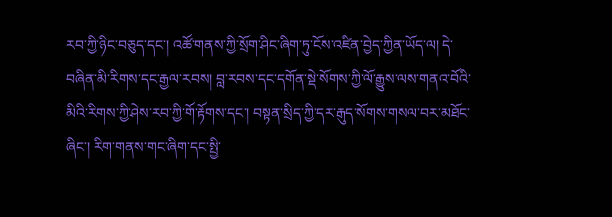རབ་ཀྱི་ཉིང་བཅུད་དང་། འཚོ་གནས་ཀྱི་སྲོག་ཤིང་ཞིག་ཏུ་ངོས་འཛིན་བྱེད་ཀྱིན་ཡོད་ལ། དེ་བཞིན་མི་རིགས་དང་རྒྱལ་རབས། བླ་རབས་དང་དགོན་སྡེ་སོགས་ཀྱི་ལོ་རྒྱུས་ལས་གནའ་བོའི་མིའི་རིགས་ཀྱི་ཤེས་རབ་ཀྱི་གོ་རྟོགས་དང་། བསྟན་སྲིད་ཀྱི་དར་རྒུད་སོགས་གསལ་བར་མཐོང་ཞིང་། རིག་གནས་གང་ཞིག་དང་སྤྱི་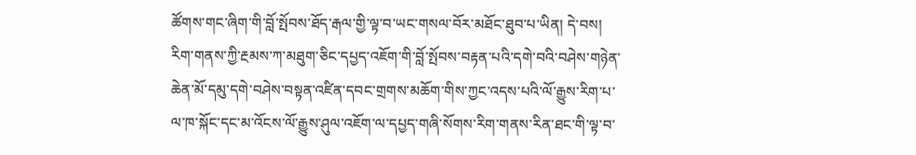ཚོགས་གང་ཞིག་གི་བློ་སྤོབས་ཐོད་རྒལ་གྱི་ལྟ་བ་ཡང་གསལ་བོར་མཐོང་ཐུབ་པ་ཡིན། དེ་བས། རིག་གནས་ཀྱི་རྔམས་ཀ་མཐུག་ཅིང་དཔྱད་འཇོག་གི་བློ་སྤོབས་བརྟན་པའི་དགེ་བའི་བཤེས་གཉེན་ཆེན་མོ་དམུ་དགེ་བཤེས་བསྟན་འཛིན་དབང་གྲགས་མཆོག་གིས་ཀྱང་འདས་པའི་ལོ་རྒྱུས་རིག་པ་ལ་ཁ་སྐོང་དང་མ་འོངས་ལོ་རྒྱུས་ཤུལ་འཇོག་ལ་དཔྱད་གཞི་སོགས་རིག་གནས་རིན་ཐང་གི་ལྟ་བ་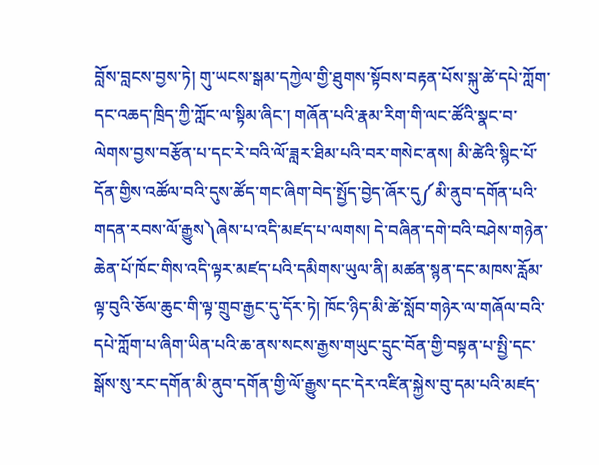བློས་བླངས་བྱས་ཏེ། གུ་ཡངས་སྒམ་དཀྱེལ་གྱི་ཐུགས་སྟོབས་བརྟན་པོས་སྐུ་ཚེ་དཔེ་ཀློག་དང་འཆད་ཁྲིད་ཀྱི་ཀློང་ལ་སྟིམ་ཞིང་། གཞོན་པའི་རྣམ་རིག་གི་ལང་ཚོའི་སྣང་བ་ལེགས་བྱས་བརྩོན་པ་དང་རེ་བའི་ལོ་ཟླར་ཐིམ་པའི་བར་གསེང་ནས། མི་ཚེའི་སྙིང་པོ་དོན་གྱིས་འཚོལ་བའི་དུས་ཚོད་གང་ཞིག་བེད་སྤྱོད་བྱེད་ཞོར་དུ༼མི་ནུབ་དགོན་པའི་གདན་རབས་ལོ་རྒྱུས༽ཞེས་པ་འདི་མཛད་པ་ལགས། དེ་བཞིན་དགེ་བའི་བཤེས་གཉེན་ཆེན་པོ་ཁོང་གིས་འདི་ལྟར་མཛད་པའི་དམིགས་ཡུལ་ནི། མཚན་སྙན་དང་མཁས་རློམ་ལྟ་བུའི་ཅོལ་ཆུང་གི་ལྟ་གྲུབ་རྒྱང་དུ་དོར་ཏེ། ཁོང་ཉིད་མི་ཚེ་སློབ་གཉེར་ལ་གཞོལ་བའི་དཔེ་ཀློག་པ་ཞིག་ཡིན་པའི་ཆ་ནས་སངས་རྒྱས་གཡུང་དྲུང་བོན་གྱི་བསྟན་པ་སྤྱི་དང་སྒོས་སུ་རང་དགོན་མི་ནུབ་དགོན་གྱི་ལོ་རྒྱུས་དང་དེར་འཛིན་སྐྱེས་བུ་དམ་པའི་མཛད་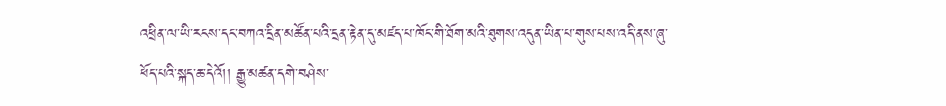འཕྲིན་ལ་ཡི་རངས་དང་བཀའ་དྲིན་མཚོན་པའི་དྲན་རྟེན་དུ་མཛད་པ་ཁོང་གི་ཐོག་མའི་ཐུགས་འདུན་ཡིན་པ་གུས་པས་འདི་ནས་ཞུ་ཕོད་པའི་སྐད་ཆ་དེའོ།། རྒྱུ་མཚན་དགེ་བཤེས་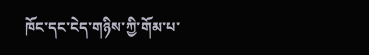ཁོང་དང་ངེད་གཉིས་ཀྱི་གོམ་པ་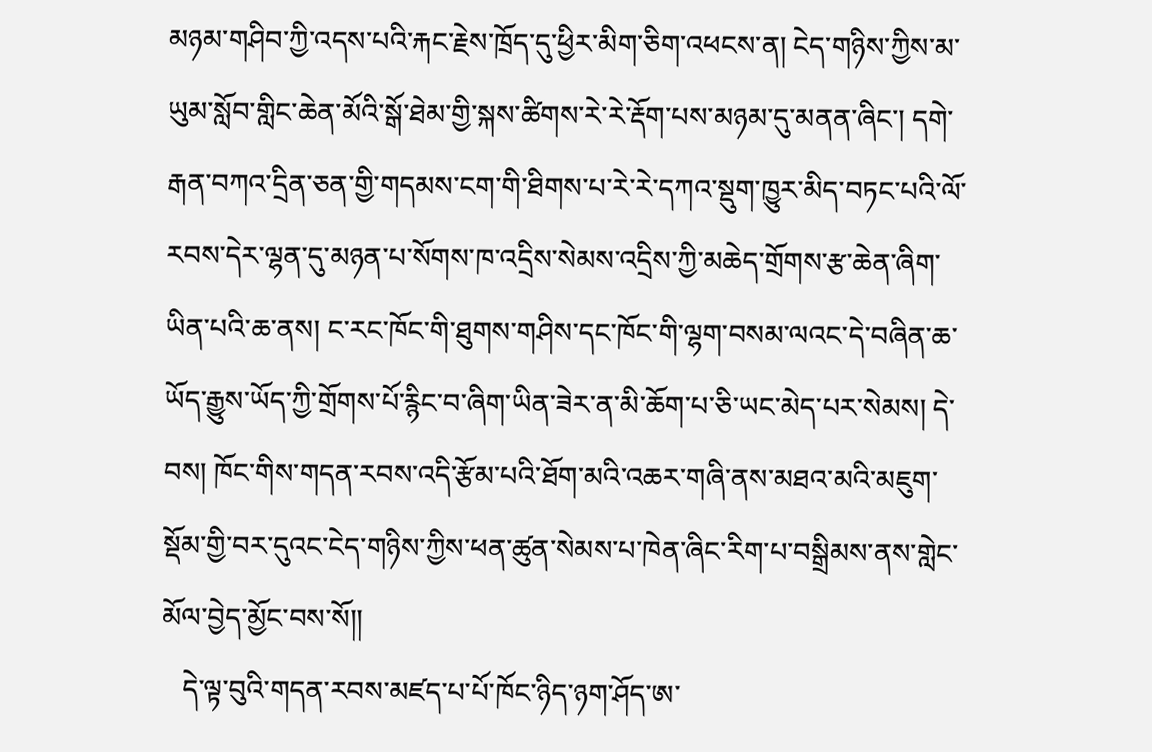མཉམ་གཤིབ་ཀྱི་འདས་པའི་རྐང་རྗེས་ཁྲོད་དུ་ཕྱིར་མིག་ཅིག་འཕངས་ན། ངེད་གཉིས་ཀྱིས་མ་ཡུམ་སློབ་གླིང་ཆེན་མོའི་སྒོ་ཐེམ་གྱི་སྐས་ཚིགས་རེ་རེ་རྡོག་པས་མཉམ་དུ་མནན་ཞིང་། དགེ་རྒན་བཀའ་དྲིན་ཅན་གྱི་གདམས་ངག་གི་ཐིགས་པ་རེ་རེ་དཀའ་སྡུག་ཁྱུར་མིད་བཏང་པའི་ལོ་རབས་དེར་ལྷན་དུ་མཉན་པ་སོགས་ཁ་འདྲིས་སེམས་འདྲིས་ཀྱི་མཆེད་གྲོགས་རྩ་ཆེན་ཞིག་ཡིན་པའི་ཆ་ནས། ང་རང་ཁོང་གི་ཐུགས་གཤིས་དང་ཁོང་གི་ལྷག་བསམ་ལའང་དེ་བཞིན་ཆ་ཡོད་རྒྱུས་ཡོད་ཀྱི་གྲོགས་པོ་རྙིང་བ་ཞིག་ཡིན་ཟེར་ན་མི་ཆོག་པ་ཅི་ཡང་མེད་པར་སེམས། དེ་བས། ཁོང་གིས་གདན་རབས་འདི་རྩོམ་པའི་ཐོག་མའི་འཆར་གཞི་ནས་མཐའ་མའི་མཇུག་སྡོམ་གྱི་བར་དུའང་ངེད་གཉིས་ཀྱིས་ཕན་ཚུན་སེམས་པ་ཁེན་ཞིང་རིག་པ་བསྒྲིམས་ནས་གླེང་མོལ་བྱེད་མྱོང་བས་སོ།།
   དེ་ལྟ་བུའི་གདན་རབས་མཛད་པ་པོ་ཁོང་ཉིད་ཉག་ཤོད་ཨ་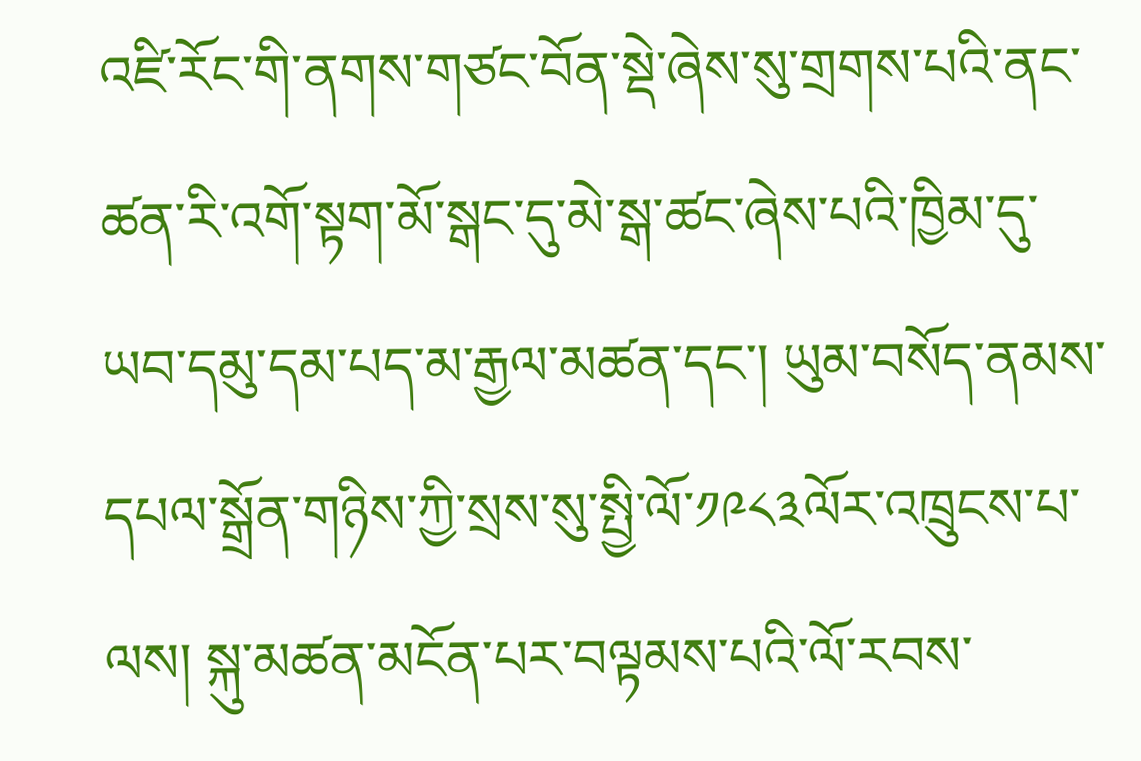འཛི་རོང་གི་ནགས་གཙང་བོན་སྡེ་ཞེས་སུ་གྲགས་པའི་ནང་ཚན་རི་འགོ་སྟག་མོ་སྒང་དུ་མེ་སྒ་ཚང་ཞེས་པའི་ཁྱིམ་དུ་ཡབ་དམུ་དམ་པད་མ་རྒྱལ་མཚན་དང་། ཡུམ་བསོད་ནམས་དཔལ་སྒྲོན་གཉིས་ཀྱི་སྲས་སུ་སྤྱི་ལོ་༡༩༨༣ལོར་འཁྲུངས་པ་ལས། སྐུ་མཚན་མངོན་པར་བལྟམས་པའི་ལོ་རབས་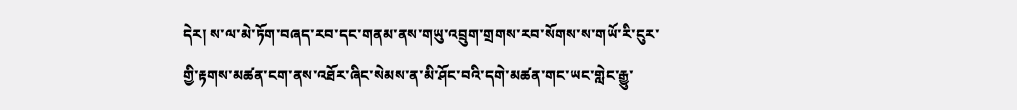དེར། ས་ལ་མེ་ཏོག་བཞད་རབ་དང་གནམ་ནས་གཡུ་འབྲུག་གྲགས་རབ་སོགས་ས་གཡོ་རི་ངུར་གྱི་རྟགས་མཚན་ངག་ནས་འཐོར་ཞིང་སེམས་ན་མི་ཤོང་བའི་དགེ་མཚན་གང་ཡང་གླེང་རྒྱུ་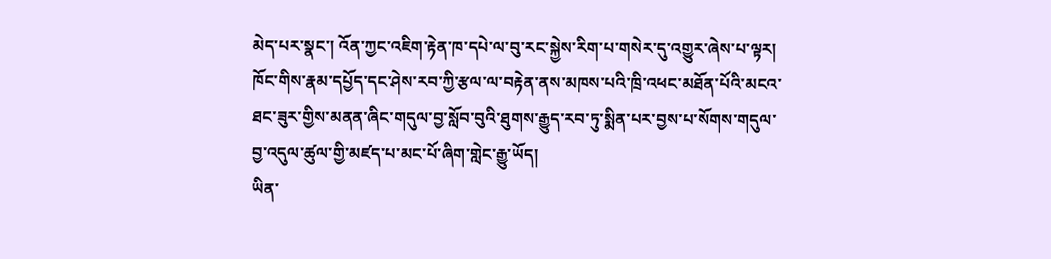མེད་པར་སྣང་། འོན་ཀྱང་འཇིག་རྟེན་ཁ་དཔེ་ལ་བུ་རང་སྐྱེས་རིག་པ་གསེར་དུ་འགྱུར་ཞེས་པ་ལྟར། ཁོང་གིས་རྣམ་དཔྱོད་དང་ཤེས་རབ་ཀྱི་རྩལ་ལ་བརྟེན་ནས་མཁས་པའི་ཁྲི་འཕང་མཐོན་པོའི་མངའ་ཐང་ཟུར་གྱིས་མནན་ཞིང་གདུལ་བྱ་སློབ་བུའི་ཐུགས་རྒྱུད་རབ་ཏུ་སྨིན་པར་བྱས་པ་སོགས་གདུལ་བྱ་འདུལ་ཚུལ་གྱི་མཛད་པ་མང་པོ་ཞིག་གླེང་རྒྱུ་ཡོད།
ཡིན་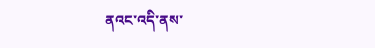ནའང་འདི་ནས་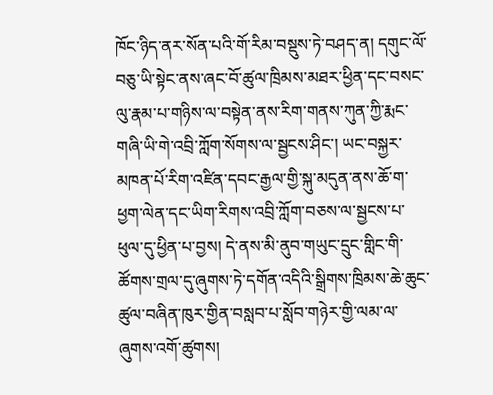ཁོང་ཉིད་ནར་སོན་པའི་གོ་རིམ་བསྡུས་ཏེ་བཤད་ན། དགུང་ལོ་བཅུ་ཡི་སྟེང་ནས་ཞང་བོ་ཚུལ་ཁྲིམས་མཐར་ཕྱིན་དང་བསང་ལུ་རྣམ་པ་གཉིས་ལ་བསྟེན་ནས་རིག་གནས་ཀུན་ཀྱི་རྨང་གཞི་ཡི་གེ་འབྲི་ཀློག་སོགས་ལ་སྦྱངས་ཤིང་། ཡང་བསྐྱར་མཁན་པོ་རིག་འཛིན་དབང་རྒྱལ་གྱི་སྐུ་མདུན་ནས་ཆོ་ག་ཕྱག་ལེན་དང་ཡིག་རིགས་འབྲི་ཀློག་བཅས་ལ་སྦྱངས་པ་ཕུལ་དུ་ཕྱིན་པ་བྱས། དེ་ནས་མི་ནུབ་གཡུང་དྲུང་གླིང་གི་ཚོགས་གྲལ་དུ་ཞུགས་ཏེ་དགོན་འདིའི་སྒྲིགས་ཁྲིམས་ཆེ་ཆུང་ཚུལ་བཞིན་ཁུར་གྱིན་བསླབ་པ་སློབ་གཉེར་གྱི་ལམ་ལ་ཞུགས་འགོ་ཚུགས།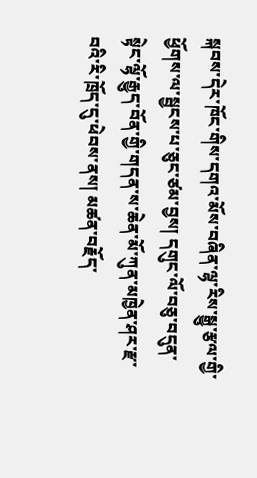སྐབས་དེར་ཁོང་གིས་དགའ་མོས་བཞིན་ལྷ་རིས་སྒྱུ་རྩལ་གྱི་ཕྱོགས་ལ་སྦྱངས་པ་ཅུང་ཙམ་བྱས། དགུང་ལོ་བཅུ་བདུན་སྟེང་ལྷོ་རྒྱུད་བོན་གྱི་གདན་ས་ཆེན་མོ་ཀུན་མཁྱེན་ཤར་རྫ་བའི་རི་ཁྲོད་དུ་ཕེབས་ནས། མཚན་བརྗོད་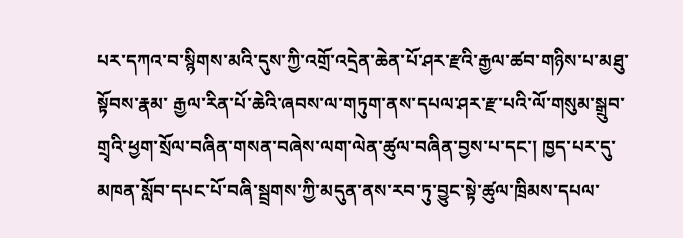པར་དཀའ་བ་སྙིགས་མའི་དུས་ཀྱི་འགྲོ་འདྲེན་ཆེན་པོ་ཤར་རྫའི་རྒྱལ་ཚབ་གཉིས་པ་མཐུ་སྟོབས་རྣམ་ རྒྱལ་རིན་པོ་ཆེའི་ཞབས་ལ་གཏུག་ནས་དཔལ་ཤར་རྫ་པའི་ལོ་གསུམ་སྒྲུབ་གྲྭའི་ཕྱག་སྲོལ་བཞིན་གསན་བཞེས་ལག་ལེན་ཚུལ་བཞིན་བྱས་པ་དང་། ཁྱད་པར་དུ་མཁན་སློབ་དཔང་པོ་བཞི་སྦྲགས་ཀྱི་མདུན་ནས་རབ་ཏུ་བྱུང་སྟེ་ཚུལ་ཁྲིམས་དཔལ་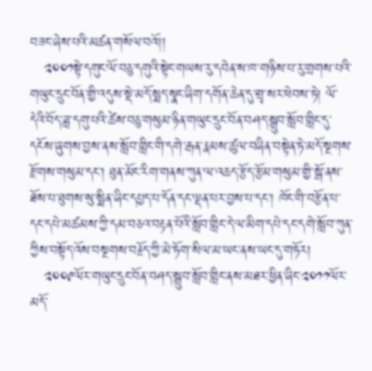བཟང་ཞེས་པའི་མཚན་གསོལ་བའོ།།
   ༢༠༠༡སྟེ་དགུང་ལོ་བཅུ་དགུའི་སྟེང་གཡས་རུ་དབེན་ས་ཁ་གཉིས་པ་རུ་གྲགས་པའི་གཡུང་དྲུང་བོན་གྱི་འདུས་སྡེ་མདོ་སྨད་སྣང་ཞིག་དགོན་ཆེན་དུ་གྲྭ་སར་ཕེབས་ཏེ། ལོ་དེའི་བོད་ཟླ་དགུ་པའི་ཚེས་བཅུ་གསུམ་ཉིན་གཡུང་དྲུང་བོན་བཤད་སྒྲུབ་སློབ་གླིང་དུ་དངོས་ཞུགས་བྱས་ནས་སློབ་གླིང་གི་དགེ་རྒན་རྣམས་ཚུལ་བཞིན་བསྟེན་ཏེ་མདོ་སྔགས་རྫོགས་གསུམ་དང་། ཐུན་མོང་རིག་གནས་ཀུན་ལ་འཆད་རྩོད་རྩོམ་གསུམ་གྱི་སྒོ་ནས་ཐོས་པ་ཐུགས་སུ་སྨིན་ཞིང་དཔྱད་པ་དོན་དང་ལྡན་པར་བྱས་པ་དང་། ཁོང་གི་བརྩོན་པ་དང་དཔེ་མཚམས་ཀྱི་དམ་བཅའ་བརྟན་པོའི་སློབ་གླིང་དེ་ལ་མིག་དཔེ་དང་དགེ་སློབ་ཀུན་ཀྱིས་བསྟོད་འོས་བསྔགས་བརྗོད་ཀྱི་མེ་ཏོག་སིལ་མ་ཡང་ནས་ཡང་དུ་གཏོར།
   ༢༠༠༩ལོར་གཡུང་དྲུང་བོན་བཤད་སྒྲུབ་སློབ་གླིང་ནས་མཐར་ཕྱིན་ཞིང་༢༠༡༡ལོར་མདོ་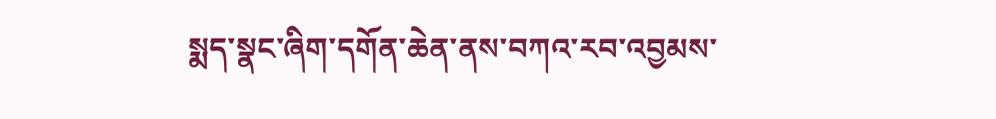སྨད་སྣང་ཞིག་དགོན་ཆེན་ནས་བཀའ་རབ་འབྱམས་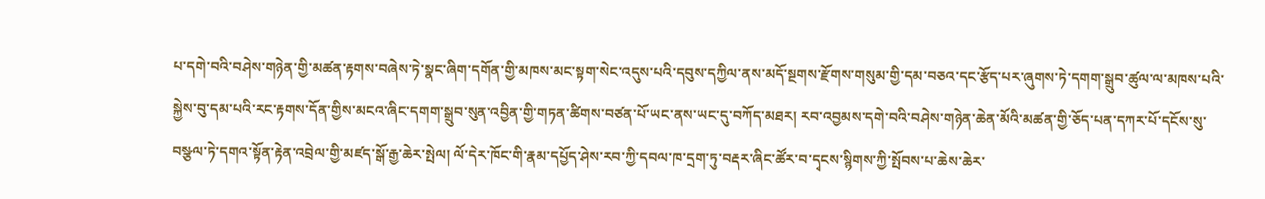པ་དགེ་བའི་བཤེས་གཉེན་གྱི་མཚན་རྟགས་བཞེས་ཏེ་སྣང་ཞིག་དགོན་གྱི་མཁས་མང་སྟག་སེང་འདུས་པའི་དབུས་དཀྱིལ་ནས་མདོ་སྔགས་རྫོགས་གསུམ་གྱི་དམ་བཅའ་དང་རྩོད་པར་ཞུགས་ཏེ་དགག་སྒྲུབ་ཚུལ་ལ་མཁས་པའི་སྐྱེས་བུ་དམ་པའི་རང་རྟགས་དོན་གྱིས་མངའ་ཞིང་དགག་སྒྲུབ་སུན་འབྱིན་གྱི་གཏན་ཚིགས་བཙན་པོ་ཡང་ནས་ཡང་དུ་བཀོད་མཐར། རབ་འབྱམས་དགེ་བའི་བཤེས་གཉེན་ཆེན་མོའི་མཚན་གྱི་ཅོད་པན་དཀར་པོ་དངོས་སུ་བསྩལ་ཏེ་དགའ་སྟོན་རྟེན་འབྲེལ་གྱི་མཛད་སྒོ་རྒྱ་ཆེར་སྤེལ། ལོ་དེར་ཁོང་གི་རྣམ་དཔྱོད་ཤེས་རབ་ཀྱི་དབལ་ཁ་དྲག་ཏུ་བརྡར་ཞིང་ཚོར་བ་དྭངས་སྙིགས་ཀྱི་སྤོབས་པ་ཆེས་ཆེར་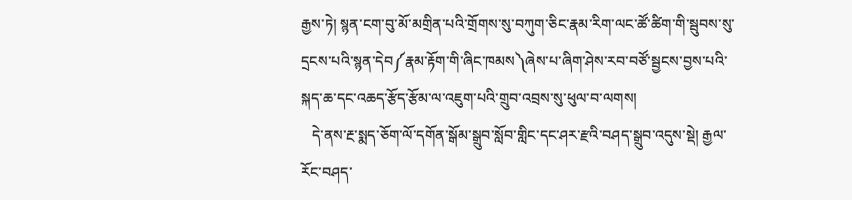རྒྱས་ཏེ། སྙན་ངག་བུ་མོ་མགྲིན་པའི་གྲོགས་སུ་བཀུག་ཅིང་རྣམ་རིག་ལང་ཚོ་ཚིག་གི་སྦུབས་སུ་དྲངས་པའི་སྙན་དེབ༼རྣམ་རྟོག་གི་ཞིང་ཁམས༽ཞེས་པ་ཞིག་ཤེས་རབ་བཙོ་སྦྱངས་བྱས་པའི་སྐད་ཆ་དང་འཆད་རྩོད་རྩོམ་ལ་འཇུག་པའི་གྲུབ་འབྲས་སུ་ཕུལ་བ་ལགས།
   དེ་ནས་རྔ་སྨད་ཅོག་ལོ་དགོན་སྒོམ་སྒྲུབ་སློབ་གླིང་དང་ཤར་རྫའི་བཤད་སྒྲུབ་འདུས་སྡེ། རྒྱལ་རོང་བཤད་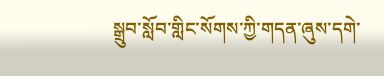སྒྲུབ་སློབ་གླིང་སོགས་ཀྱི་གདན་ཞུས་དགེ་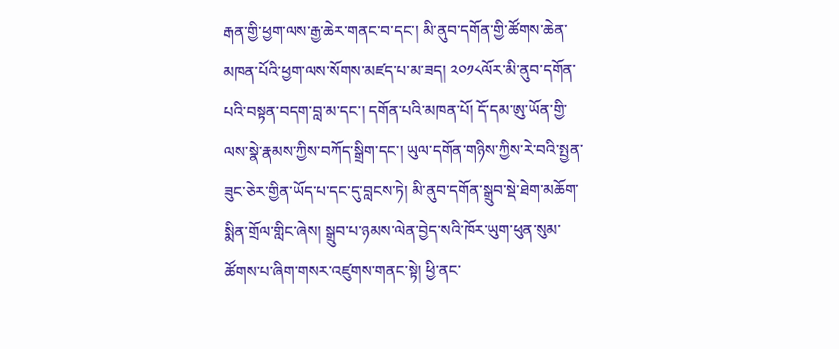རྒན་གྱི་ཕྱག་ལས་རྒྱ་ཆེར་གནང་བ་དང་། མི་ནུབ་དགོན་གྱི་ཚོགས་ཆེན་མཁན་པོའི་ཕྱག་ལས་སོགས་མཛད་པ་མ་ཟད། ༢༠༡༨ལོར་མི་ནུབ་དགོན་པའི་བསྟན་བདག་བླ་མ་དང་། དགོན་པའི་མཁན་པོ། དོ་དམ་ཨུ་ཡོན་གྱི་ལས་སྣེ་རྣམས་ཀྱིས་བཀོད་སྒྲིག་དང་། ཡུལ་དགོན་གཉིས་ཀྱིས་རེ་བའི་སྤྱན་ཟུང་ཅེར་གྱིན་ཡོད་པ་དང་དུ་བླངས་ཏེ། མི་ནུབ་དགོན་སྒྲུབ་སྡེ་ཐེག་མཆོག་སྨིན་གྲོལ་གླིང་ཞེས། སྒྲུབ་པ་ཉམས་ལེན་བྱེད་སའི་ཁོར་ཡུག་ཕུན་སུམ་ཚོགས་པ་ཞིག་གསར་འཛུགས་གནང་སྟེ། ཕྱི་ནང་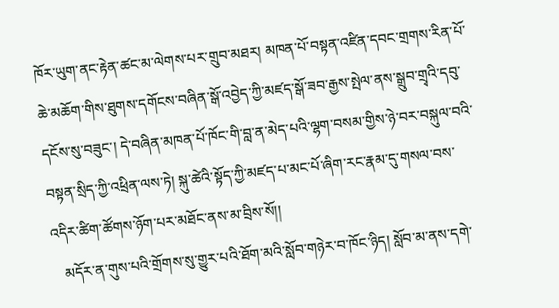ཁོར་ཡུག་ནང་རྟེན་ཚང་མ་ལེགས་པར་གྲུབ་མཐར། མཁན་པོ་བསྟན་འཛིན་དབང་གྲགས་རིན་པོ་ཆེ་མཆོག་གིས་ཐུགས་དགོངས་བཞིན་སྒོ་འབྱེད་ཀྱི་མཛད་སྒོ་ཟབ་རྒྱས་སྤེལ་ནས་སྒྲུབ་གྲྭའི་དབུ་དངོས་སུ་བཟུང་། དེ་བཞིན་མཁན་པོ་ཁོང་གི་བླ་ན་མེད་པའི་ལྷག་བསམ་གྱིས་ཉེ་བར་བསྐུལ་བའི་བསྟན་སྲིད་ཀྱི་འཕྲིན་ལས་ཏེ། སྐུ་ཚེའི་སྟོད་ཀྱི་མཛད་པ་མང་པོ་ཞིག་རང་རྣམ་དུ་གསལ་བས་འདིར་ཚིག་ཚོགས་ཉོག་པར་མཐོང་ནས་མ་བྲིས་སོ།།
   མདོར་ན་གུས་པའི་གྲོགས་སུ་གྱུར་པའི་ཐོག་མའི་སློབ་གཉེར་བ་ཁོང་ཉིད། སློབ་མ་ནས་དགེ་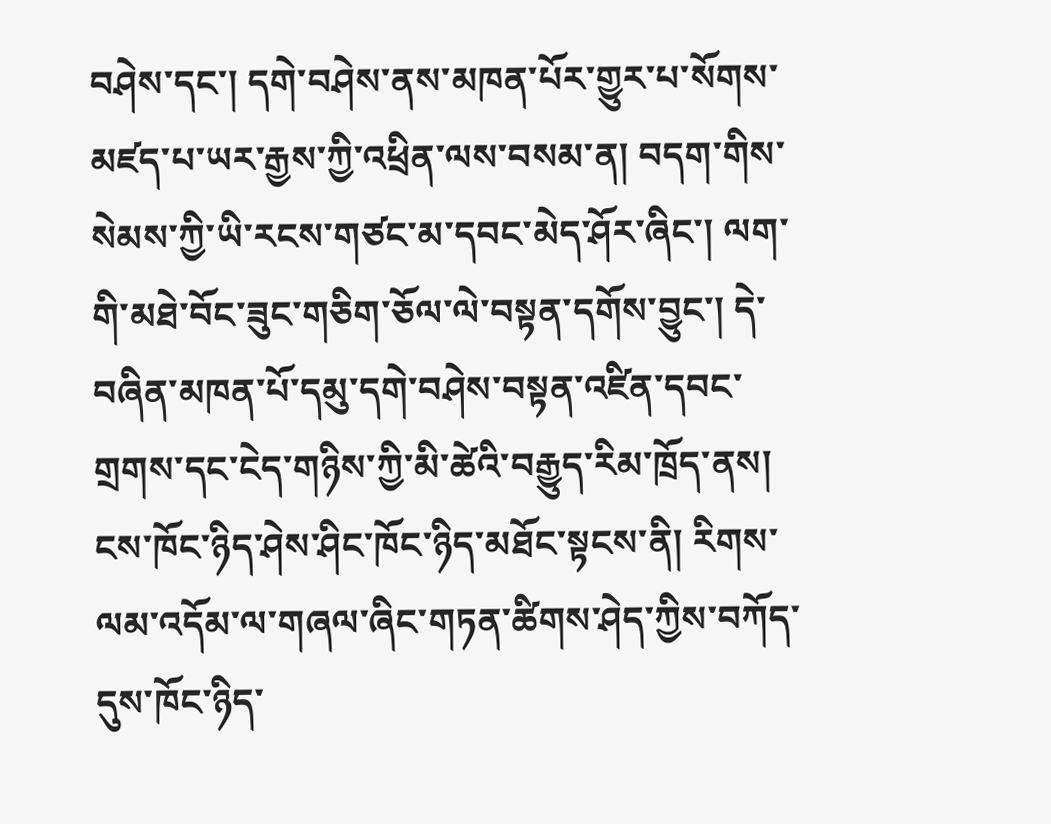བཤེས་དང་། དགེ་བཤེས་ནས་མཁན་པོར་གྱུར་པ་སོགས་མཛད་པ་ཡར་རྒྱས་ཀྱི་འཕྲིན་ལས་བསམ་ན། བདག་གིས་སེམས་ཀྱི་ཡི་རངས་གཙང་མ་དབང་མེད་ཤོར་ཞིང་། ལག་གི་མཐེ་བོང་ཟུང་གཅིག་ཅོལ་ལེ་བསྟན་དགོས་བྱུང་། དེ་བཞིན་མཁན་པོ་དམུ་དགེ་བཤེས་བསྟན་འཛིན་དབང་གྲགས་དང་ངེད་གཉིས་ཀྱི་མི་ཚེའི་བརྒྱུད་རིམ་ཁྲོད་ནས། ངས་ཁོང་ཉིད་ཤེས་ཤིང་ཁོང་ཉིད་མཐོང་སྟངས་ནི། རིགས་ལམ་འདོམ་ལ་གཞལ་ཞིང་གཏན་ཚིགས་ཤེད་ཀྱིས་བཀོད་དུས་ཁོང་ཉིད་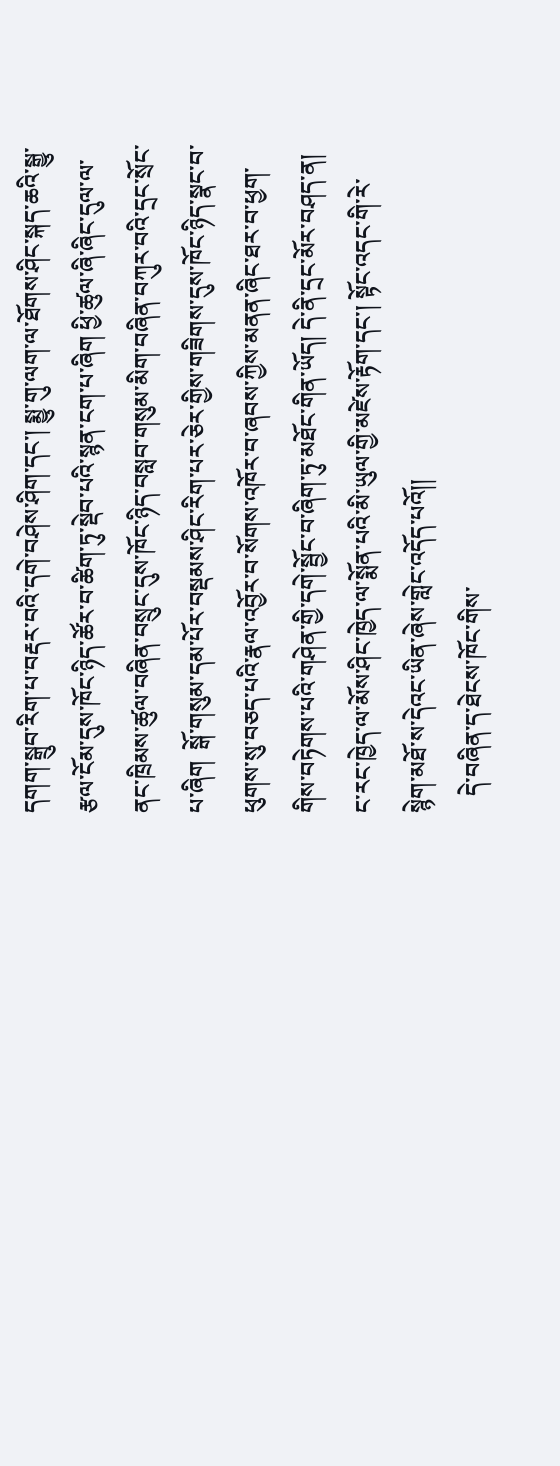དགག་སྒྲུབ་རིག་པ་བརྡར་བའི་དགེ་བཤེས་ཤིག་དང་། སྨྱུ་གུ་ལག་ལ་ཐོགས་ཤིང་སྐད་ཆའི་སྒྱུ་རྩལ་ངོམ་དུས་ཁོང་ཉིད་ཚོར་བ་ཚིག་ཏུ་སྡེབ་པའི་སྙན་ངག་པ་ཞིག ཕྱི་ཚུལ་ཞི་ཞིང་དུལ་ལ་ནང་ཁྲིམས་ཚུལ་བཞིན་བསྲུང་དུས་ཁོང་ཉིད་བསླབ་གསུམ་མིག་བཞིན་བཀུར་བའི་དྲང་སྲོང་པ་ཞིག  སྒོ་གསུམ་དམ་པོར་བསྡམས་ཤིང་རིག་པར་ཅེར་གྱིས་གཟིགས་དུས་ཁོང་ཉིད་སྣང་བ་ཕུགས་སུ་བཅད་པའི་རྣལ་འབྱོར་བ་སོགས་འཁོར་བ་ཞབས་ཀྱིས་མནན་ཞིང་ཐར་བ་ཕྱག་གིས་བཏེགས་པའི་གཤེན་གྱི་དགེ་སྦྱོང་བ་ཞིག་ཏུ་མཐོང་གིན་ཡོད། དེ་ནི་དྲང་མོར་བཤད་ན། ང་རང་ཁྱེད་ལ་མོས་ཤིང་ཁྱེད་ལ་སྨོན་པའི་མི་ཡུལ་གྱི་མཛེས་རྟོག་དང་། སྟོང་འདང་གི་རེ་སྙེག་མཐོ་ས་དེའང་ཡིན་ཞེས་གླེང་འདོད་པའོ།།
   དེ་བཞིན་ད་ཐེངས་ཁོང་གིས་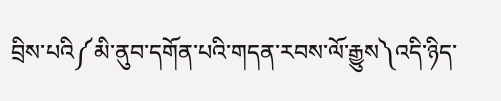བྲིས་པའི༼མི་ནུབ་དགོན་པའི་གདན་རབས་ལོ་རྒྱུས༽འདི་ཉིད་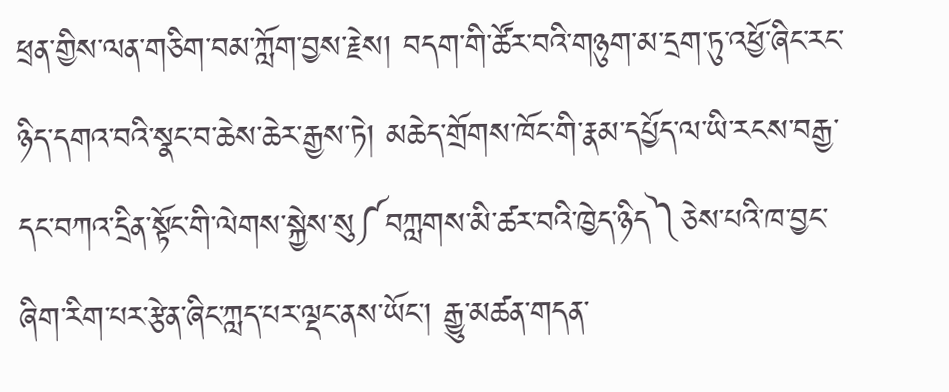ཕྲན་གྱིས་ལན་གཅིག་བམ་ཀློག་བྱས་རྗེས། བདག་གི་ཚོར་བའི་གཉུག་མ་དྲག་ཏུ་འཕྱོ་ཞིང་རང་ཉིད་དགའ་བའི་སྣང་བ་ཆེས་ཆེར་རྒྱས་ཏེ། མཆེད་གྲོགས་ཁོང་གི་རྣམ་དཔྱོད་ལ་ཡི་རངས་བརྒྱ་དང་བཀའ་དྲིན་སྟོང་གི་ལེགས་སྐྱེས་སུ༼བཀླགས་མི་ཚར་བའི་ཁྱེད་ཉིད༽ཅེས་པའི་ཁ་བྱང་ཞིག་རིག་པར་རྩེན་ཞིང་ཀླད་པར་ལྡང་ནས་ཡོང་། རྒྱུ་མཚན་གདན་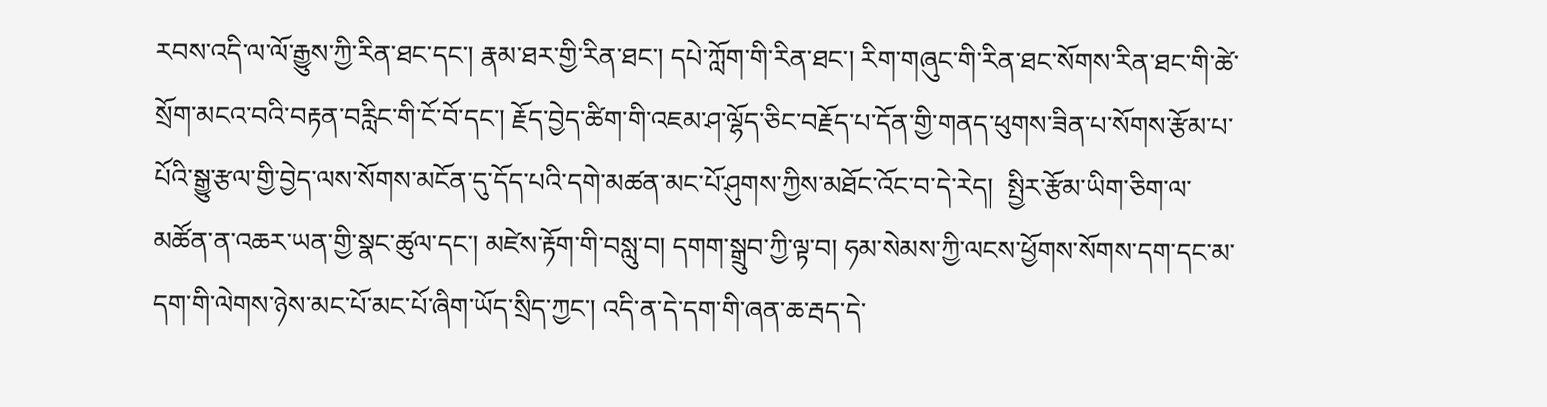རབས་འདི་ལ་ལོ་རྒྱུས་ཀྱི་རིན་ཐང་དང་། རྣམ་ཐར་གྱི་རིན་ཐང་། དཔེ་ཀློག་གི་རིན་ཐང་། རིག་གཞུང་གི་རིན་ཐང་སོགས་རིན་ཐང་གི་ཚེ་སྲོག་མངའ་བའི་བརྟན་བརླིང་གི་ངོ་བོ་དང་། རྗོད་བྱེད་ཚིག་གི་འཇམ་ཤ་ལྷོད་ཅིང་བརྗོད་པ་དོན་གྱི་གནད་ཕུགས་ཟིན་པ་སོགས་རྩོམ་པ་པོའི་སྒྱུ་རྩལ་གྱི་བྱེད་ལས་སོགས་མངོན་དུ་དོད་པའི་དགེ་མཚན་མང་པོ་ཤུགས་ཀྱིས་མཐོང་འོང་བ་དེ་རེད།  སྤྱིར་རྩོམ་ཡིག་ཅིག་ལ་མཚོན་ན་འཆར་ཡན་གྱི་སྣང་ཚུལ་དང་། མཛེས་རྟོག་གི་བསླུ་བ། དགག་སྒྲུབ་ཀྱི་ལྟ་བ། ཧམ་སེམས་ཀྱི་ལངས་ཕྱོགས་སོགས་དག་དང་མ་དག་གི་ལེགས་ཉེས་མང་པོ་མང་པོ་ཞིག་ཡོད་སྲིད་ཀྱང་། འདི་ན་དེ་དག་གི་ཞན་ཆ་རྦད་དེ་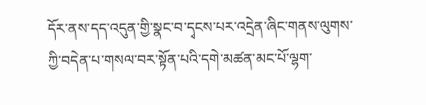དོར་ནས་དད་འདུན་གྱི་སྣང་བ་དྭངས་པར་འདྲེན་ཞིང་གནས་ལུགས་ཀྱི་བདེན་པ་གསལ་བར་སྟོན་པའི་དགེ་མཚན་མང་པོ་ལྷག་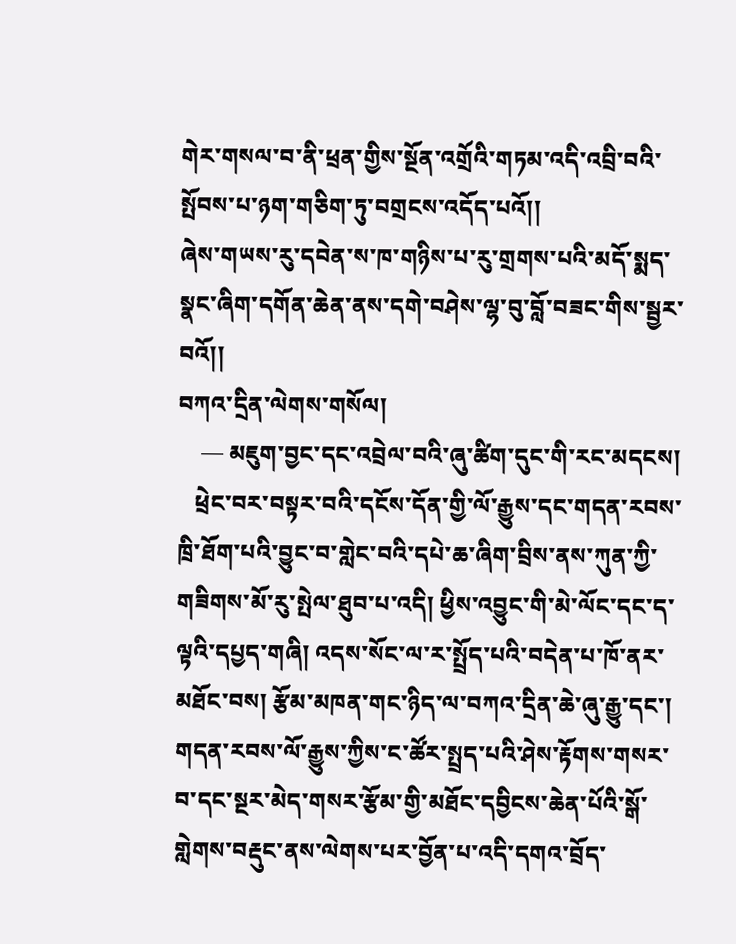གེར་གསལ་བ་ནི་ཕྲན་གྱིས་སྔོན་འགྲོའི་གཏམ་འདི་འབྲི་བའི་སྤོབས་པ་ཉག་གཅིག་ཏུ་བགྲངས་འདོད་པའོ།།
ཞེས་གཡས་རུ་དབེན་ས་ཁ་གཉིས་པ་རུ་གྲགས་པའི་མདོ་སྨད་སྣང་ཞིག་དགོན་ཆེན་ནས་དགེ་བཤེས་ལྷ་བུ་བློ་བཟང་གིས་སྦྱར་བའོ།།
བཀའ་དྲིན་ལེགས་གསོལ།
    — མཇུག་བྱང་དང་འབྲེལ་བའི་ཞུ་ཚིག་དུང་གི་རང་མདངས།
   ཕྲེང་བར་བསྟར་བའི་དངོས་དོན་གྱི་ལོ་རྒྱུས་དང་གདན་རབས་ཁྲི་ཐོག་པའི་བྱུང་བ་གླེང་བའི་དཔེ་ཆ་ཞིག་བྲིས་ནས་ཀུན་ཀྱི་གཟིགས་མོ་རུ་སྤེལ་ཐུབ་པ་འདི། ཕྱིས་འབྱུང་གི་མེ་ལོང་དང་ད་ལྟའི་དཔྱད་གཞི། འདས་སོང་ལ་ར་སྤྲོད་པའི་བདེན་པ་ཁོ་ནར་མཐོང་བས། རྩོམ་མཁན་གང་ཉིད་ལ་བཀའ་དྲིན་ཆེ་ཞུ་རྒྱུ་དང་། གདན་རབས་ལོ་རྒྱུས་ཀྱིས་ང་ཚོར་སྤྲད་པའི་ཤེས་རྟོགས་གསར་བ་དང་སྔར་མེད་གསར་རྩོམ་གྱི་མཐོང་དབྱིངས་ཆེན་པོའི་སྒོ་གླེགས་བརྡུང་ནས་ལེགས་པར་བྱོན་པ་འདི་དགའ་བྲོད་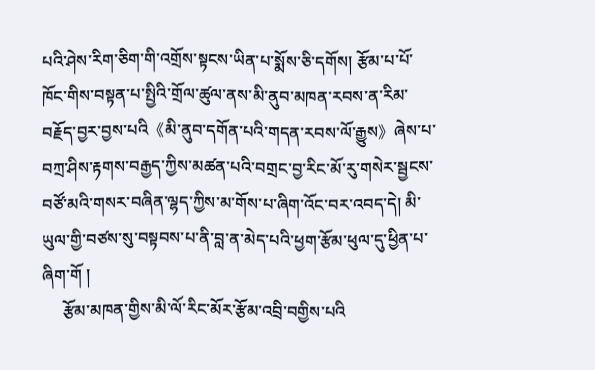པའི་ཤེས་རིག་ཅིག་གི་འགྲོས་སྟངས་ཡིན་པ་སྨོས་ཅི་དགོས། རྩོམ་པ་པོ་ཁོང་གིས་བསྟན་པ་སྤྱིའི་གྲོལ་ཚུལ་ནས་མི་ནུབ་མཁན་རབས་ན་རིམ་བརྗོད་བྱར་བྱས་པའི《མི་ནུབ་དགོན་པའི་གདན་རབས་ལོ་རྒྱུས》ཞེས་པ་བཀྲ་ཤིས་རྟགས་བརྒྱད་ཀྱིས་མཚན་པའི་བགྲང་བྱ་རིང་མོ་རུ་གསེར་སྦྱངས་བཙོ་མའི་གསར་བཞིན་ལྷད་ཀྱིས་མ་གོས་པ་ཞིག་འོང་བར་འབད་དེ། མི་ཡུལ་གྱི་བཙས་སུ་བསྟབས་པ་ནི་བླ་ན་མེད་པའི་ཕྱག་རྩོམ་ཕུལ་དུ་ཕྱིན་པ་ཞིག་གོ །
     རྩོམ་མཁན་གྱིས་མི་ལོ་རིང་མོར་རྩོམ་འབྲི་བགྱིས་པའི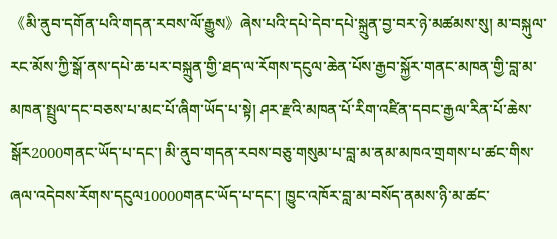《མི་ནུབ་དགོན་པའི་གདན་རབས་ལོ་རྒྱུས》ཞེས་པའི་དཔེ་དེབ་དཔེ་སྐྲུན་བྱ་བར་ཉེ་མཚམས་སུ། མ་བསྐུལ་རང་མོས་ཀྱི་སྒོ་ནས་དཔེ་ཆ་པར་བསྐྲུན་གྱི་ཐད་ལ་རོགས་དངུལ་ཆེན་པོས་རྒྱབ་སྐྱོར་གནང་མཁན་གྱི་བླ་མ་མཁན་སྤྲུལ་དང་བཅས་པ་མང་པོ་ཞིག་ཡོད་པ་སྟེ། ཤར་རྫའི་མཁན་པོ་རིག་འཛིན་དབང་རྒྱལ་རིན་པོ་ཆེས་སྒོར2000གནང་ཡོད་པ་དང་། མི་ནུབ་གདན་རབས་བཅུ་གསུམ་པ་བླ་མ་ནམ་མཁའ་གྲགས་པ་ཚང་གིས་ཞལ་འདེབས་རོགས་དངུལ10000གནང་ཡོད་པ་དང་། ཁྱུང་འཁོར་བླ་མ་བསོད་ནམས་ཉི་མ་ཚང་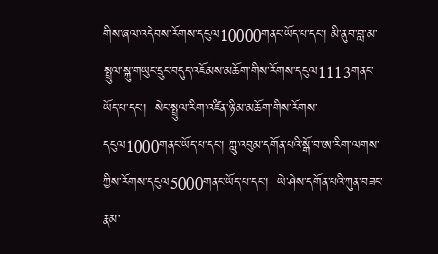གིས་ཞལ་འདེབས་རོགས་དངུལ10000གནང་ཡོད་པ་དང་། མི་ནུབ་བླ་མ་སྤྲུལ་སྐུ་གཡུང་དྲུང་བདུད་འཇོམས་མཆོག་གིས་རོགས་དངུལ1113གནང་ཡོད་པ་དང་།  སེང་སྤྲུལ་རིག་འཛིན་ཉི་མ་མཆོག་གིས་རོགས་དངུལ1000གནང་ཡོད་པ་དང་། ཀླུ་འབུམ་དགོན་པའི་སྒོ་བ་ཨ་རིག་ལགས་ཀྱིས་རོགས་དངུལ5000གནང་ཡོད་པ་དང་།  ཡེ་ཤེས་དགོན་པའི་ཀུན་བཟང་རྣམ་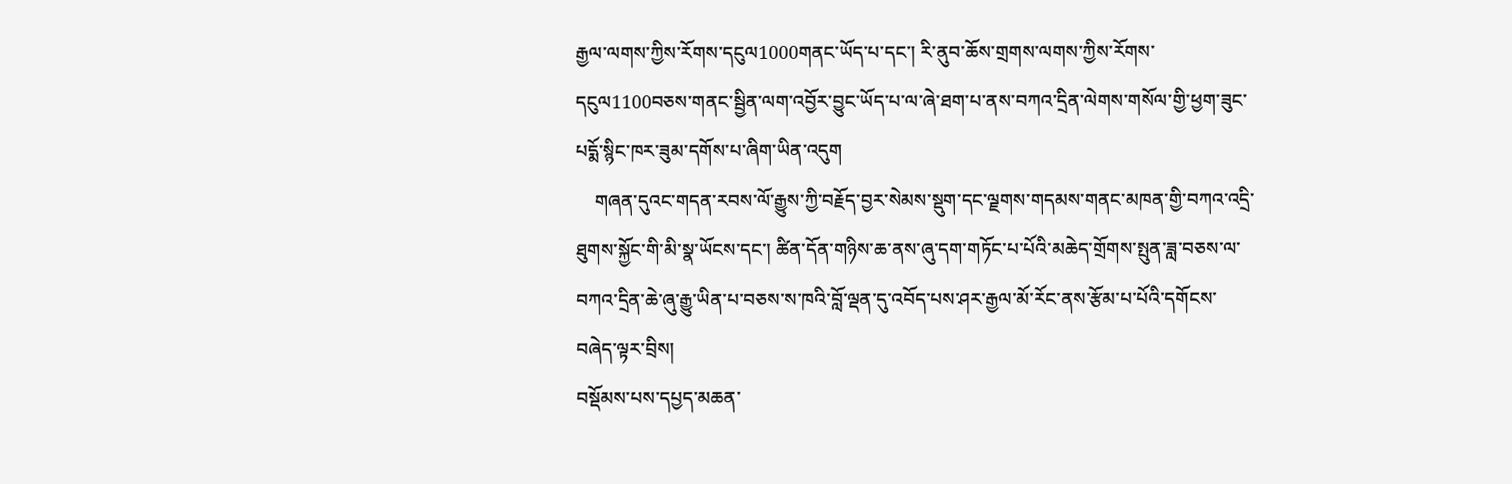རྒྱལ་ལགས་ཀྱིས་རོགས་དངུལ1000གནང་ཡོད་པ་དང་། རི་ནུབ་ཆོས་གྲགས་ལགས་ཀྱིས་རོགས་དངུལ1100བཅས་གནང་སྦྱིན་ལག་འབྱོར་བྱུང་ཡོད་པ་ལ་ཞེ་ཐག་པ་ནས་བཀའ་དྲིན་ལེགས་གསོལ་གྱི་ཕྱག་ཟུང་པདྨོ་སྙིང་ཁར་ཟུམ་དགོས་པ་ཞིག་ཡིན་འདུག
    གཞན་དུའང་གདན་རབས་ལོ་རྒྱུས་ཀྱི་བརྗོད་བྱར་སེམས་སྡུག་དང་ལྗགས་གདམས་གནང་མཁན་གྱི་བཀའ་འདྲི་ཐུགས་སྐྱོང་གི་མི་སྣ་ཡོངས་དང་། ཚིན་དོན་གཉིས་ཆ་ནས་ཞུ་དག་གཏོང་པ་པོའི་མཆེད་གྲོགས་སྤུན་ཟླ་བཅས་ལ་བཀའ་དྲིན་ཆེ་ཞུ་རྒྱུ་ཡིན་པ་བཅས་ས་ཁའི་བློ་ལྡན་དུ་འབོད་པས་ཤར་རྒྱལ་མོ་རོང་ནས་རྩོམ་པ་པོའི་དགོངས་བཞེད་ལྟར་བྲིས།
བསྡོམས་པས་དཔྱད་མཆན་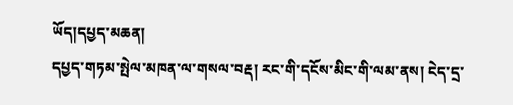ཡོད།དཔྱད་མཆན།
དཔྱད་གཏམ་སྤེལ་མཁན་ལ་གསལ་བརྡ། རང་གི་དངོས་མིང་གི་ལམ་ནས། ངེད་དྲ་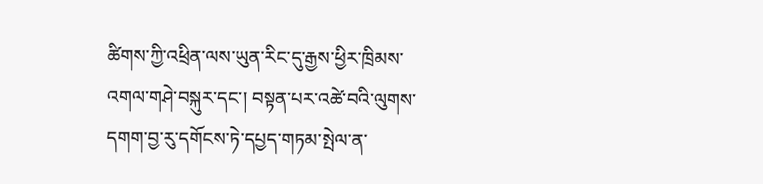ཚིགས་ཀྱི་འཕྲིན་ལས་ཡུན་རིང་དུ་རྒྱས་ཕྱིར་ཁྲིམས་འགལ་གཤེ་བསྐུར་དང་། བསྟན་པར་འཚེ་བའི་ལུགས་དགག་བྱ་རུ་དགོངས་ཏེ་དཔྱད་གཏམ་སྤེལ་ན་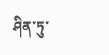ཤིན་ཏུ་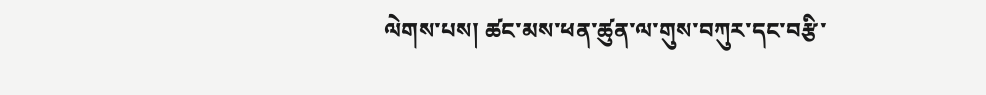ལེགས་པས། ཚང་མས་ཕན་ཚུན་ལ་གུས་བཀུར་དང་བརྩི་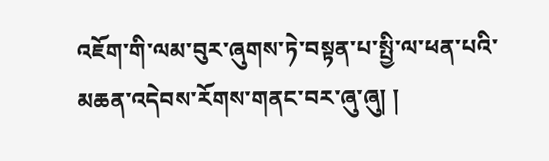འཇོག་གི་ལམ་བུར་ཞུགས་ཏེ་བསྟན་པ་སྤྱི་ལ་ཕན་པའི་མཆན་འདེབས་རོགས་གནང་བར་ཞུ་ཞུ། །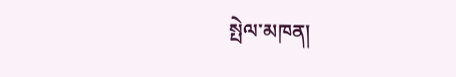སྤེལ་མཁན།